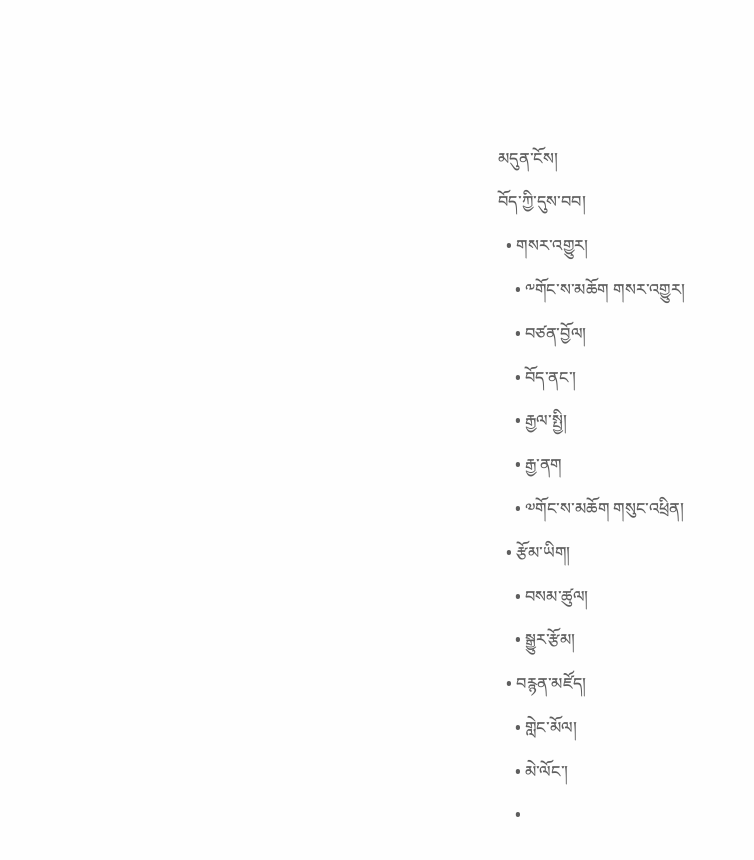མདུན་ངོས།
བོད་ཀྱི་དུས་བབ།
  • གསར་འགྱུར།
    • ༸གོང་ས་མཆོག གསར་འགྱུར།
    • བཙན་བྱོལ།
    • བོད་ནང་།
    • རྒྱལ་སྤྱི།
    • རྒྱ་ནག
    • ༧གོང་ས་མཆོག གསུང་འཕྲིན།
  • རྩོམ་ཡིག།
    • བསམ་ཚུལ།
    • སྒྱུར་རྩོམ།
  • བརྙན་མཛོད།
    • གླེང་མོལ།
    • མེ་ལོང་།
    •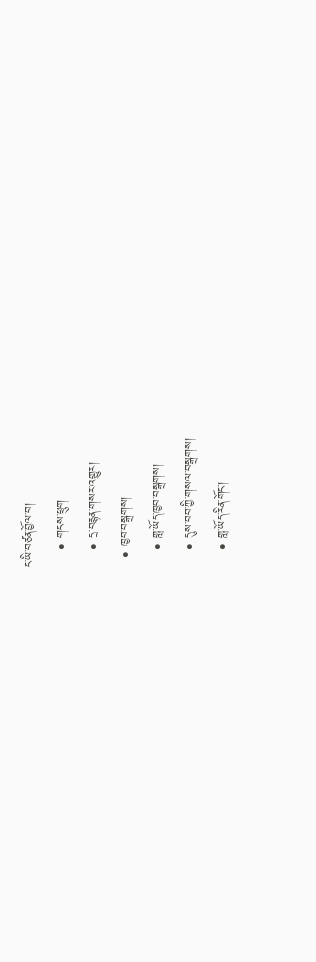ང་ཡི་བཙན་བྱོལ་བ།
    • གངས་ཕྲུག
    • དྲ་བརྙན་གསར་འགྱུར།
  • ཁྱབ་བསྒྲགས།
    • གླ་ཡོད་ཁྱབ་བསྒྲགས།
    • དུས་བབ་ཀྱི་གསལ་བསྒྲགས།
    • གླ་ཡོད་རིན་གོང་།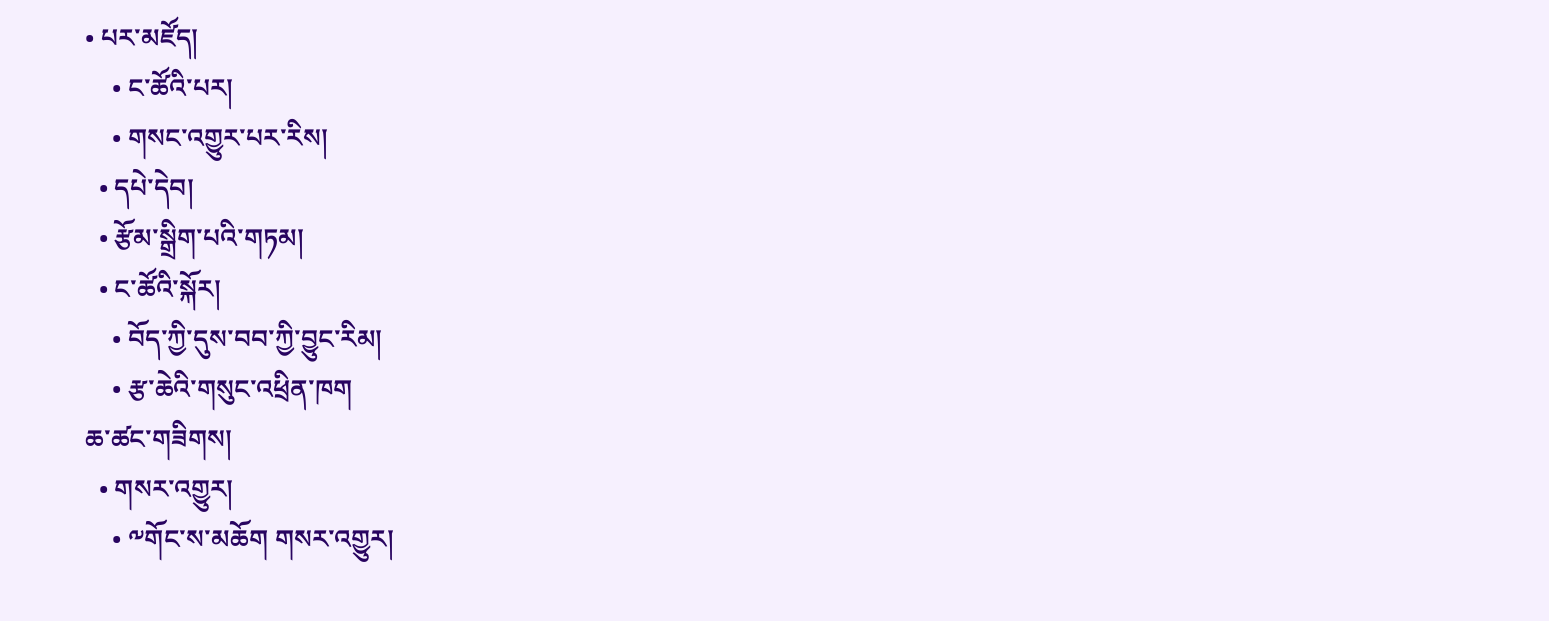• པར་མཛོད།
    • ང་ཚོའི་པར།
    • གསང་འགྱུར་པར་རིས།
  • དཔེ་དེབ།
  • རྩོམ་སྒྲིག་པའི་གཏམ།
  • ང་ཚོའི་སྐོར།
    • བོད་ཀྱི་དུས་བབ་ཀྱི་བྱུང་རིམ།
    • རྩ་ཆེའི་གསུང་འཕྲིན་ཁག
ཆ་ཚང་གཟིགས།
  • གསར་འགྱུར།
    • ༸གོང་ས་མཆོག གསར་འགྱུར།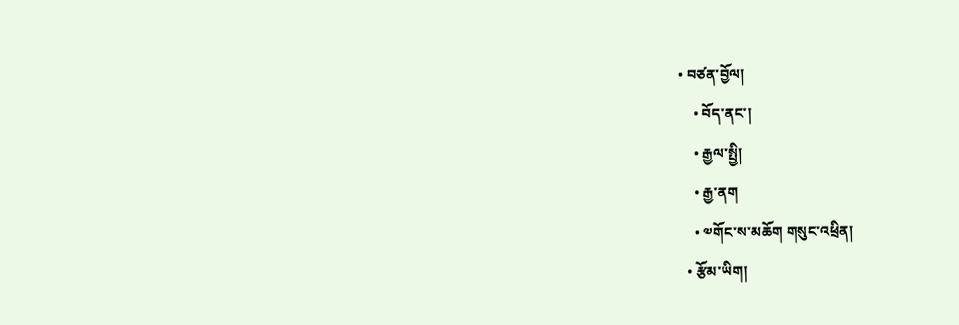• བཙན་བྱོལ།
    • བོད་ནང་།
    • རྒྱལ་སྤྱི།
    • རྒྱ་ནག
    • ༧གོང་ས་མཆོག གསུང་འཕྲིན།
  • རྩོམ་ཡིག།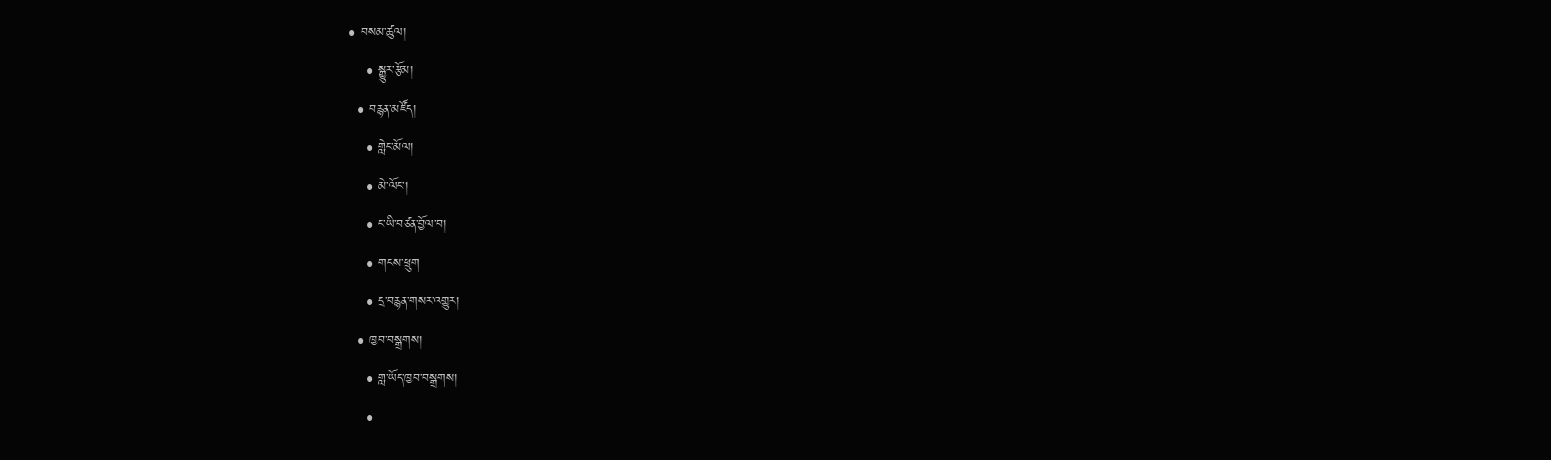• བསམ་ཚུལ།
    • སྒྱུར་རྩོམ།
  • བརྙན་མཛོད།
    • གླེང་མོལ།
    • མེ་ལོང་།
    • ང་ཡི་བཙན་བྱོལ་བ།
    • གངས་ཕྲུག
    • དྲ་བརྙན་གསར་འགྱུར།
  • ཁྱབ་བསྒྲགས།
    • གླ་ཡོད་ཁྱབ་བསྒྲགས།
    •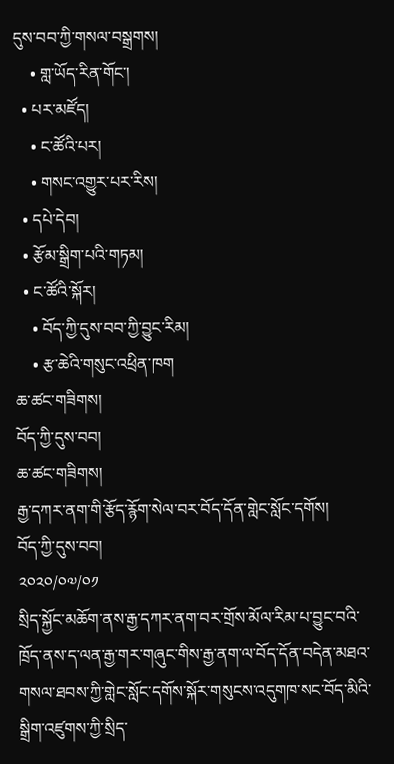དུས་བབ་ཀྱི་གསལ་བསྒྲགས།
    • གླ་ཡོད་རིན་གོང་།
  • པར་མཛོད།
    • ང་ཚོའི་པར།
    • གསང་འགྱུར་པར་རིས།
  • དཔེ་དེབ།
  • རྩོམ་སྒྲིག་པའི་གཏམ།
  • ང་ཚོའི་སྐོར།
    • བོད་ཀྱི་དུས་བབ་ཀྱི་བྱུང་རིམ།
    • རྩ་ཆེའི་གསུང་འཕྲིན་ཁག
ཆ་ཚང་གཟིགས།
བོད་ཀྱི་དུས་བབ།
ཆ་ཚང་གཟིགས།
རྒྱ་དཀར་ནག་གི་རྩོད་རྙོག་སེལ་བར་བོད་དོན་གླེང་སློང་དགོས།
བོད་ཀྱི་དུས་བབ།
༢༠༢༠/༠༧/༠༡
སྲིད་སྐྱོང་མཆོག་ནས་རྒྱ་དཀར་ནག་བར་གྲོས་མོལ་རིམ་པ་བྱུང་བའི་ཁྲོད་ནས་ད་ལན་རྒྱ་གར་གཞུང་གིས་རྒྱ་ནག་ལ་བོད་དོན་བདེན་མཐའ་གསལ་ཐབས་ཀྱི་གླེང་སློང་དགོས་སྐོར་གསུངས་འདུགཁ་སང་བོད་མིའི་སྒྲིག་འཛུགས་ཀྱི་སྲིད་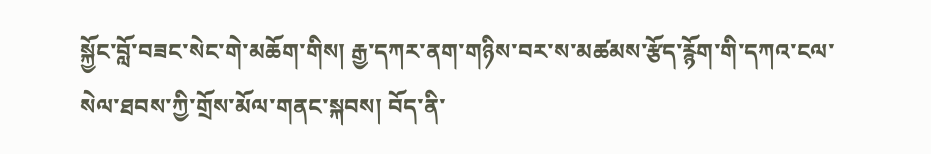སྐྱོང་བློ་བཟང་སེང་གེ་མཆོག་གིས། རྒྱ་དཀར་ནག་གཉིས་བར་ས་མཚམས་རྩོད་རྙོག་གི་དཀའ་ངལ་སེལ་ཐབས་ཀྱི་གྲོས་མོལ་གནང་སྐབས། བོད་ནི་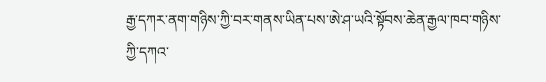རྒྱ་དཀར་ནག་གཉིས་ཀྱི་བར་གནས་ཡིན་པས་ཨེ་ཤ་ཡའི་སྟོབས་ཆེན་རྒྱལ་ཁབ་གཉིས་ཀྱི་དཀའ་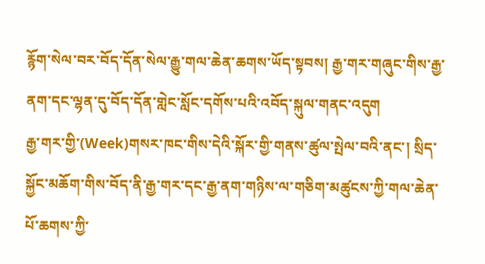རྙོག་སེལ་བར་བོད་དོན་སེལ་རྒྱུ་གལ་ཆེན་ཆགས་ཡོད་སྟབས། རྒྱ་གར་གཞུང་གིས་རྒྱ་ནག་དང་ལྷན་དུ་བོད་དོན་གླེང་སློང་དགོས་པའི་འབོད་སྐུལ་གནང་འདུག
རྒྱ་གར་གྱི་(Week)གསར་ཁང་གིས་དེའི་སྐོར་གྱི་གནས་ཚུལ་སྤེལ་བའི་ནང་། སྲིད་སྐྱོང་མཆོག་གིས་བོད་ནི་རྒྱ་གར་དང་རྒྱ་ནག་གཉིས་ལ་གཅིག་མཚུངས་ཀྱི་གལ་ཆེན་པོ་ཆགས་ཀྱི་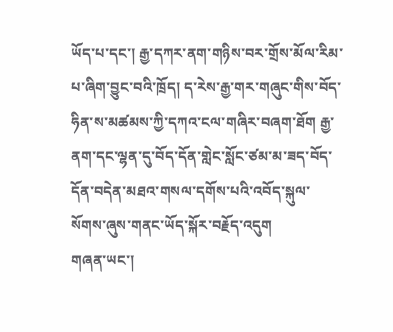ཡོད་པ་དང་། རྒྱ་དཀར་ནག་གཉིས་བར་གྲོས་མོལ་རིམ་པ་ཞིག་བྱུང་བའི་ཁྲོད། ད་རེས་རྒྱ་གར་གཞུང་གིས་བོད་ཧིན་ས་མཚམས་ཀྱི་དཀའ་ངལ་གཞིར་བཞག་ཐོག རྒྱ་ནག་དང་ལྷན་དུ་བོད་དོན་གླེང་སློང་ཙམ་མ་ཟད་བོད་དོན་བདེན་མཐའ་གསལ་དགོས་པའི་འབོད་སྐུལ་སོགས་ཞུས་གནང་ཡོད་སྐོར་བརྗོད་འདུག
གཞན་ཡང་།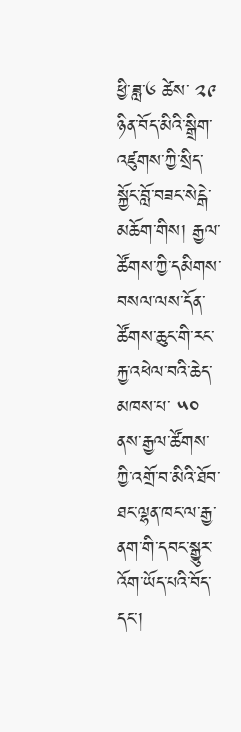ཕྱི་ཟླ་༦ ཚེས་ ༢༩ ཉིན་བོད་མིའི་སྒྲིག་འཛུགས་ཀྱི་སྲིད་སྐྱོང་བློ་བཟང་སེངྒེ་མཆོག་གིས། རྒྱལ་ཚོགས་ཀྱི་དམིགས་བསལ་ལས་དོན་ཚོགས་ཆུང་གི་རང་རྐྱ་འཕེལ་བའི་ཆེད་མཁས་པ་ ༥༠ ནས་རྒྱལ་ཚོགས་ཀྱི་འགྲོ་བ་མིའི་ཐོབ་ཐང་ལྷན་ཁང་ལ་རྒྱ་ནག་གི་དབང་སྒྱུར་འོག་ཡོད་པའི་བོད་དང་།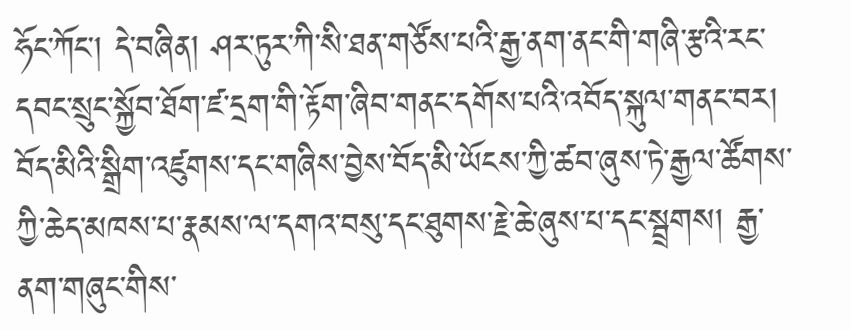ཧོང་ཀོང་། དེ་བཞིན། ཤར་ཏུར་ཀི་སི་ཐན་གཙོས་པའི་རྒྱ་ནག་ནང་གི་གཞི་རྩའི་རང་དབང་སྲུང་སྐྱོབ་ཐོག་ཛ་དྲག་གི་རྟོག་ཞིབ་གནང་དགོས་པའི་འབོད་སྐུལ་གནང་བར། བོད་མིའི་སྒྲིག་འཛུགས་དང་གཞིས་བྱེས་བོད་མི་ཡོངས་ཀྱི་ཚབ་ཞུས་ཏེ་རྒྱལ་ཚོགས་ཀྱི་ཆེད་མཁས་པ་རྣམས་ལ་དགའ་བསུ་དང་ཐུགས་རྗེ་ཆེ་ཞུས་པ་དང་སྦྲགས། རྒྱ་ནག་གཞུང་གིས་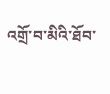འགྲོ་བ་མིའི་ཐོབ་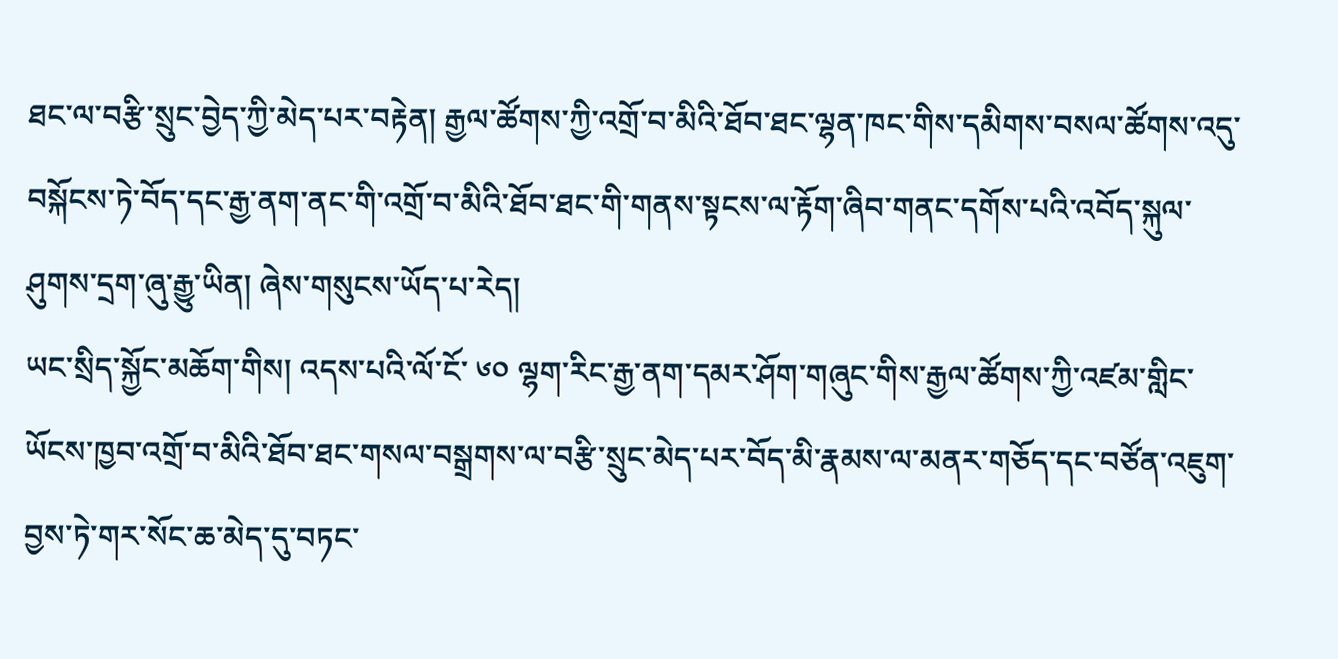ཐང་ལ་བརྩི་སྲུང་བྱེད་ཀྱི་མེད་པར་བརྟེན། རྒྱལ་ཚོགས་ཀྱི་འགྲོ་བ་མིའི་ཐོབ་ཐང་ལྷན་ཁང་གིས་དམིགས་བསལ་ཚོགས་འདུ་བསྐོངས་ཏེ་བོད་དང་རྒྱ་ནག་ནང་གི་འགྲོ་བ་མིའི་ཐོབ་ཐང་གི་གནས་སྟངས་ལ་རྟོག་ཞིབ་གནང་དགོས་པའི་འབོད་སྐུལ་ཤུགས་དྲག་ཞུ་རྒྱུ་ཡིན། ཞེས་གསུངས་ཡོད་པ་རེད།
ཡང་སྲིད་སྐྱོང་མཆོག་གིས། འདས་པའི་ལོ་ངོ་ ༦༠ ལྷག་རིང་རྒྱ་ནག་དམར་ཤོག་གཞུང་གིས་རྒྱལ་ཚོགས་ཀྱི་འཛམ་གླིང་ཡོངས་ཁྱབ་འགྲོ་བ་མིའི་ཐོབ་ཐང་གསལ་བསྒྲགས་ལ་བརྩི་སྲུང་མེད་པར་བོད་མི་རྣམས་ལ་མནར་གཅོད་དང་བཙོན་འཇུག་བྱས་ཏེ་གར་སོང་ཆ་མེད་དུ་བཏང་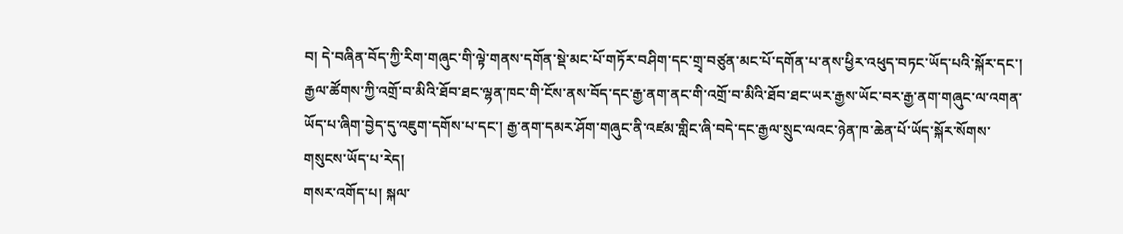བ། དེ་བཞིན་བོད་ཀྱི་རིག་གཞུང་གི་ལྟེ་གནས་དགོན་སྡེ་མང་པོ་གཏོར་བཤིག་དང་གྲྭ་བཙུན་མང་པོ་དགོན་པ་ནས་ཕྱིར་འཕུད་བཏང་ཡོད་པའི་སྐོར་དང་། རྒྱལ་ཚོགས་ཀྱི་འགྲོ་བ་མིའི་ཐོབ་ཐང་ལྷན་ཁང་གི་ངོས་ནས་བོད་དང་རྒྱ་ནག་ནང་གི་འགྲོ་བ་མིའི་ཐོབ་ཐང་ཡར་རྒྱས་ཡོང་བར་རྒྱ་ནག་གཞུང་ལ་འགན་ཡོད་པ་ཞིག་བྱེད་དུ་འཇུག་དགོས་པ་དང་། རྒྱ་ནག་དམར་ཤོག་གཞུང་ནི་འཛམ་གླིང་ཞི་བདེ་དང་རྒྱལ་སྲུང་ལའང་ཉེན་ཁ་ཆེན་པོ་ཡོད་སྐོར་སོགས་གསུངས་ཡོད་པ་རེད།
གསར་འགོད་པ། སྐལ་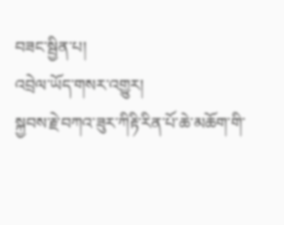བཟང་སྦྱིན་པ།
འབྲེལ་ཡོད་གསར་འགྱུར།
སྐྱབས་རྗེ་བཀའ་ཟུར་ཀིརྟི་རིན་པོ་ཆེ་མཆོག་གི་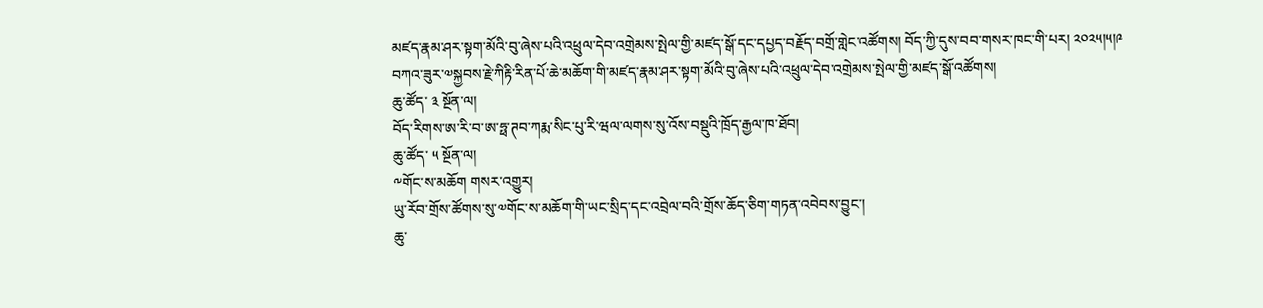མཛད་རྣམ་ཤར་སྟག་མོའི་བུ་ཞེས་པའི་འཕྲུལ་དེབ་འགྲེམས་སྤེལ་གྱི་མཛད་སྒོ་དང་དཔྱད་བརྗོད་བགྲོ་གླེང་འཚོགས། བོད་ཀྱི་དུས་བབ་གསར་ཁང་གི་པར། ༢༠༢༥།༥།༩
བཀའ་ཟུར་༧སྐྱབས་རྗེ་ཀིརྟི་རིན་པོ་ཆེ་མཆོག་གི་མཛད་རྣམ་ཤར་སྟག་མོའི་བུ་ཞེས་པའི་འཕྲུལ་དེབ་འགྲེམས་སྤེལ་གྱི་མཛད་སྒོ་འཚོགས།
ཆུ་ཚོད་ ༣ སྔོན་ལ།
བོད་རིགས་ཨ་རི་བ་ཨ་ཧྥ་ཊབ་ཀརྨ་སིང་པུ་རི་ཝལ་ལགས་སུ་འོས་བསྡུའི་ཁྲོད་རྒྱལ་ཁ་ཐོབ།
ཆུ་ཚོད་ ༥ སྔོན་ལ།
༸གོང་ས་མཆོག གསར་འགྱུར།
ཡུ་རོབ་གྲོས་ཚོགས་སུ་༧གོང་ས་མཆོག་གི་ཡང་སྲིད་དང་འབྲེལ་བའི་གྲོས་ཆོད་ཅིག་གཏན་འབེབས་བྱུང་།
ཆུ་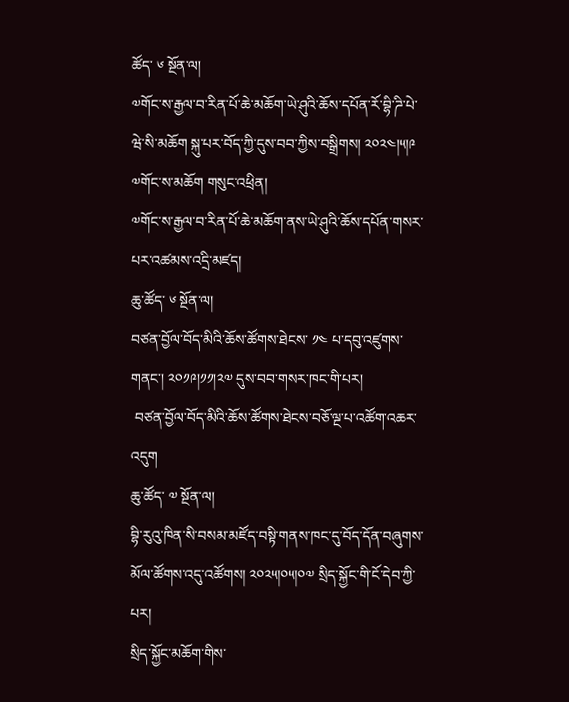ཚོད་ ༦ སྔོན་ལ།
༧གོང་ས་རྒྱལ་བ་རིན་པོ་ཆེ་མཆོག་ཡེ་ཤུའི་ཆོས་དཔོན་རོ་བྷི་ཌི་པེ་ཝེ་སི་མཆོག སྐུ་པར་བོད་ཀྱི་དུས་བབ་ཀྱིས་བསྒྲིགས། ༢༠༢༤།༥།༩
༧གོང་ས་མཆོག གསུང་འཕྲིན།
༧གོང་ས་རྒྱལ་བ་རིན་པོ་ཆེ་མཆོག་ནས་ཡེ་ཤུའི་ཆོས་དཔོན་གསར་པར་འཚམས་འདྲི་མཛད།
ཆུ་ཚོད་ ༦ སྔོན་ལ།
བཙན་བྱོལ་བོད་མིའི་ཆོས་ཚོགས་ཐེངས་ ༡༤ པ་དབུ་འཛུགས་གནང་། ༢༠༡༩།༡༡།༢༧ དུས་བབ་གསར་ཁང་གི་པར།
 བཙན་བྱོལ་བོད་མིའི་ཆོས་ཚོགས་ཐེངས་བཅོ་ལྔ་པ་འཚོག་འཆར་འདུག
ཆུ་ཚོད་ ༧ སྔོན་ལ།
བྷི་རུའུ་ཁིན་སི་བསམ་མཛོད་བསྟི་གནས་ཁང་དུ་བོད་དོན་བཞུགས་མོལ་ཚོགས་འདུ་འཚོགས། ༢༠༢༥།༠༥།༠༧ སྲིད་སྐྱོང་གི་ངོ་དེབ་ཀྱི་པར།
སྲིད་སྐྱོང་མཆོག་གིས་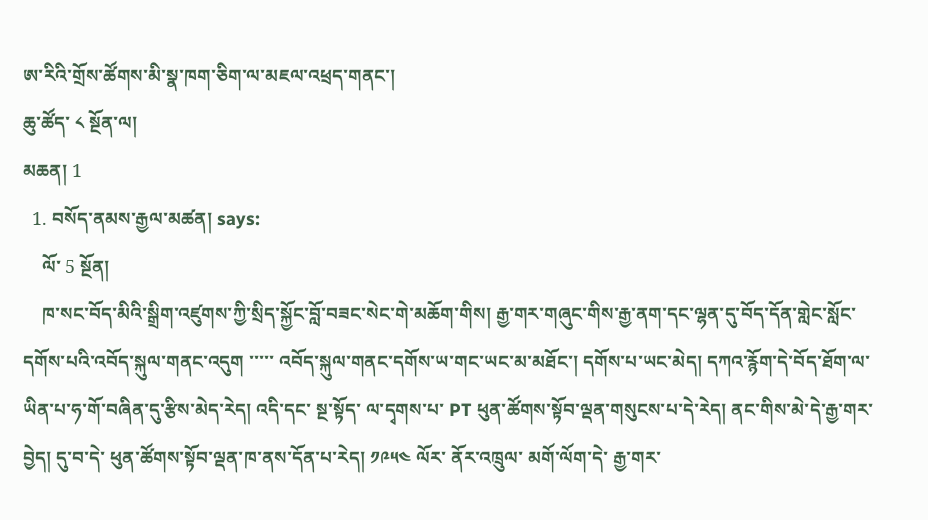ཨ་རིའི་གྲོས་ཚོགས་མི་སྣ་ཁག་ཅིག་ལ་མཇལ་འཕྲད་གནང་།
ཆུ་ཚོད་ ༨ སྔོན་ལ།
མཆན། 1
  1. བསོད་ནམས་རྒྱལ་མཚན། says:
    ལོ་ 5 སྔོན།
    ཁ་སང་བོད་མིའི་སྒྲིག་འཛུགས་ཀྱི་སྲིད་སྐྱོང་བློ་བཟང་སེང་གེ་མཆོག་གིས། རྒྱ་གར་གཞུང་གིས་རྒྱ་ནག་དང་ལྷན་དུ་བོད་དོན་གླེང་སློང་དགོས་པའི་འབོད་སྐུལ་གནང་འདུག ་་་་་ འབོད་སྐུལ་གནང་དགོས་ཡ་གང་ཡང་མ་མཐོང་། དགོས་པ་ཡང་མེད། དཀའ་རྙོག་དེ་བོད་ཐོག་ལ་ཡིན་པ་ཧ་གོ་བཞིན་དུ་རྩིས་མེད་རེད། འདི་དང་ སྔ་སྟོད་ ལ་དྭགས་པ་ PT ཕུན་ཚོགས་སྟོབ་ལྡན་གསུངས་པ་དེ་རེད། ནང་གིས་མེ་དེ་རྒྱ་གར་བྱེད། དུ་བ་དེ་ ཕུན་ཚོགས་སྟོབ་ལྡན་ཁ་ནས་དོན་པ་རེད། ༡༩༥༤ ལོར་ ནོར་འཁྲུལ་ མགོ་ལོག་དེ་ རྒྱ་གར་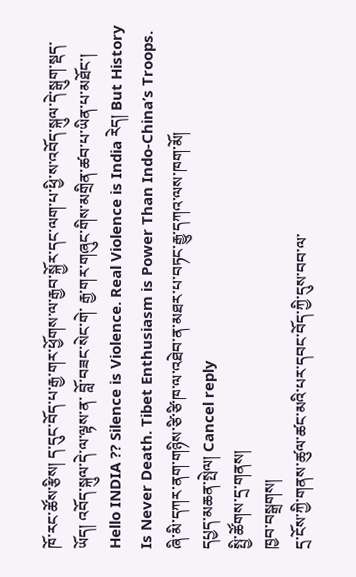ཁོ་རང་ཚོས་རྩིས། ད་དུང་བོད་པ་རྒྱ་གར་ཕྱོགས་ལ་རྒྱབ་སྐྱོར་དང་ལག་པ་ཕྱི་ས་འབོད་སྐུལ་དེ་སྒུག་སྡད་ཡོད། འབོད་སྐུལ་དེ་ལ་ལྟས་ན་ བློ་བཟང་སེང་གེ་ རྒྱ་གར་གཞུང་གིས་མགྲིན་ཚབ་པ་ཡིན་པ་མཐོང་། Hello INDIA ?? Silence is Violence. Real Violence is India རེད། But History Is Never Death. Tibet Enthusiasm is Power Than Indo-China’s Troops. ཞི་མི་དཀར་ནག་གཉིས་ཙི་ཙི་ཁ་ལ་འཐེབ་ན་མཐར་པ་བཏང་རྒྱུ་དཀའ་ལས་ཁག་མོ།
དཔྱད་མཆན་སྤེལ། Cancel reply
སྤྱི་ཚོགས་དྲ་གནས།
ཁྱབ་བསྒྲགས།
དྲ་ངོས་ཀྱི་གནས་ཚུལ་ཚང་མའི་པར་དབང་བོད་ཀྱི་དུས་བབ་ལ་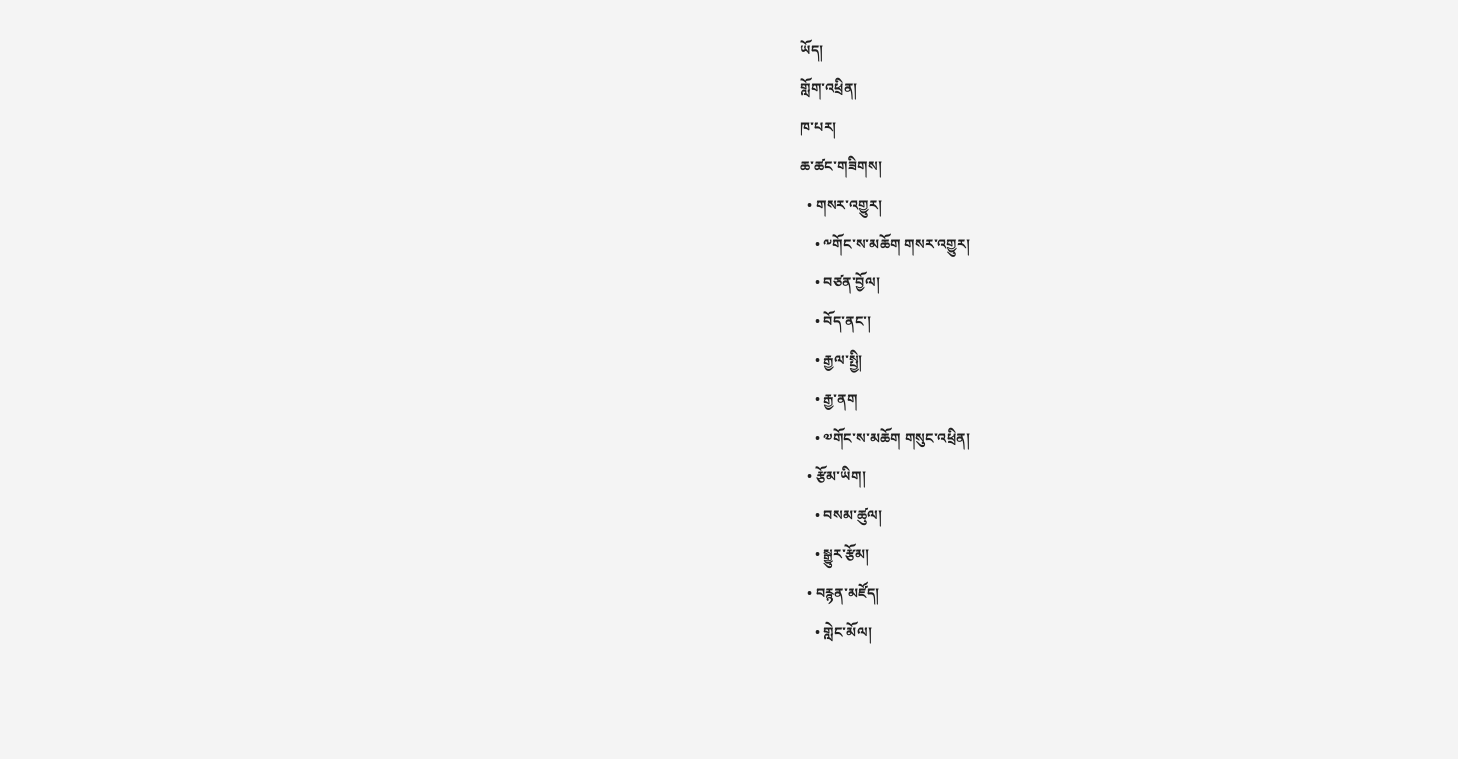ཡོད།
གློག་འཕྲིན།
ཁ་པར།
ཆ་ཚང་གཟིགས།
  • གསར་འགྱུར།
    • ༸གོང་ས་མཆོག གསར་འགྱུར།
    • བཙན་བྱོལ།
    • བོད་ནང་།
    • རྒྱལ་སྤྱི།
    • རྒྱ་ནག
    • ༧གོང་ས་མཆོག གསུང་འཕྲིན།
  • རྩོམ་ཡིག།
    • བསམ་ཚུལ།
    • སྒྱུར་རྩོམ།
  • བརྙན་མཛོད།
    • གླེང་མོལ།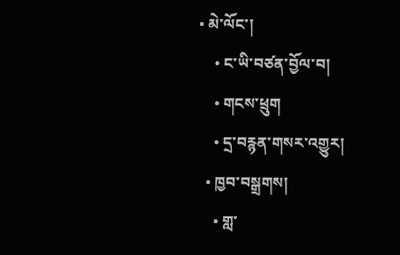• མེ་ལོང་།
    • ང་ཡི་བཙན་བྱོལ་བ།
    • གངས་ཕྲུག
    • དྲ་བརྙན་གསར་འགྱུར།
  • ཁྱབ་བསྒྲགས།
    • གླ་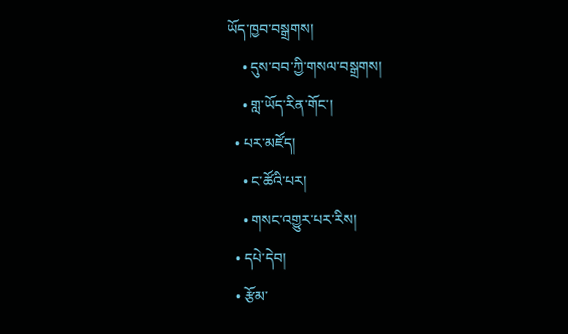ཡོད་ཁྱབ་བསྒྲགས།
    • དུས་བབ་ཀྱི་གསལ་བསྒྲགས།
    • གླ་ཡོད་རིན་གོང་།
  • པར་མཛོད།
    • ང་ཚོའི་པར།
    • གསང་འགྱུར་པར་རིས།
  • དཔེ་དེབ།
  • རྩོམ་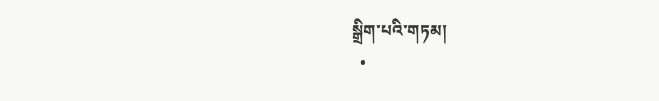སྒྲིག་པའི་གཏམ།
  •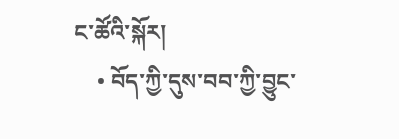ང་ཚོའི་སྐོར།
    • བོད་ཀྱི་དུས་བབ་ཀྱི་བྱུང་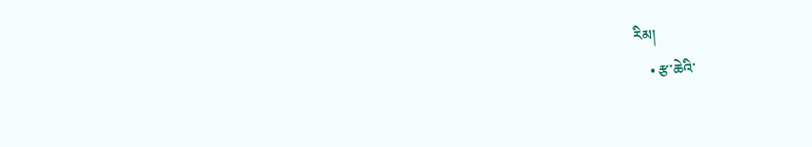རིམ།
    • རྩ་ཆེའི་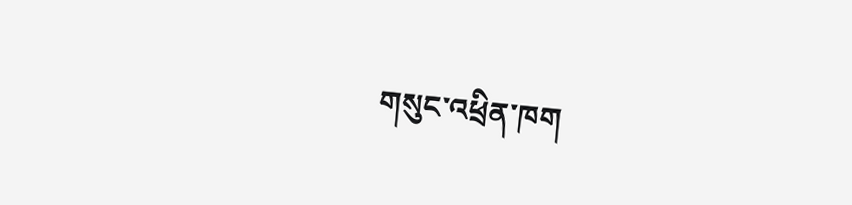གསུང་འཕྲིན་ཁག